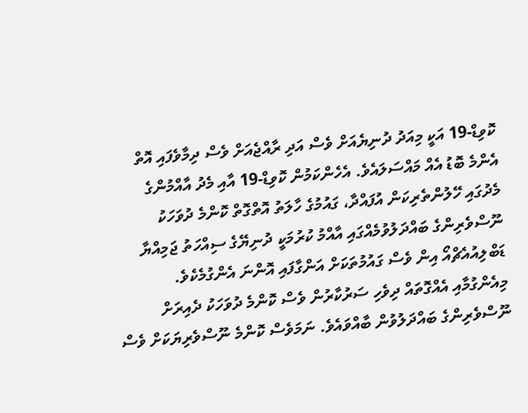ކޮވިޑް-19 އަކީ މިއަދު ދުނިޔެއަށް ވެސް އަދި ރާއްޖެއަށް ވެސް ދިމާވެފައި އޮތް އެންމެ ބޮޑު އެއް މައްސަލައެވެ. އެހެންކަމުން ކޮވިޑް-19 އާއި މެދު އާއްމުންގެ މެދުގައި ހޭލުންތެރިކަން އުފައްދާ، ގައުމުގެ ހާލަތު އޮތްގޮތް ކޮންމެ ދުވަހަކު ނޫސްވެރިންގެ ބައްދަލުވުމެއްގައި އާއްމު ކުރުމަކީ ދުނިޔޭގެ ސިއްހަތު ޖަމިއްޔާ ޑަބްލިއުއެޗްއޯ އިން ވެސް ގައުމުތަކަށް އަންގާފައި އޮންނަ އެންގުމެކެވެ. މިއެންގުމާއި އެއްގޮތައް ދިވެހި ސަރުކާރުން ވެސް ކޮންމެ ދުވަހަކު ދެއިރަށް ނޫސްވެރިންގެ ބައްދަލުވުން ބާއްވައެވެ. ނަމަވެސް ކޮންމެ ނޫސްވެރިޔަކަށް ވެސް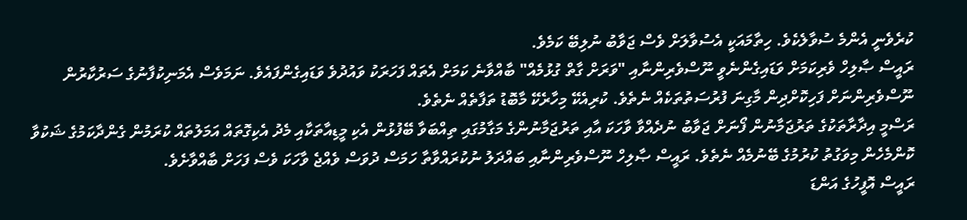ކުރެވެނީ އެންމެ ސުވާލެކެވެ. ހިތާމައަކީ އެސުވާލަށް ވެސް ޖަވާބު ނުލިބޭ ކަމެވެ.
ރައީސް ޞާލިހް ވެރިކަމަށް ވަޑައިގެންނެވީ ނޫސްވެރިންނާއި "ވަރަށް ގާތް ގުޅުމެއް" ބާއްވާނެ ކަމަށް އެތައް ފަހަރަކު ވައުދުވެ ވަޑައިގެންފައެވެ. ނަމަވެސް އެމަނިކުފާނުގެ ސަރުކާރުން ނޫސްވެރިންނަށް ފަހިކޮށްދިން މާގިނަ ފުރުސަތުތަކެއް ނެތެވެ. ކުރިއެކޭ މިހާރެކޭ މާބޮޑު ތަފާތެއް ނެތެވެ.
ރަސްމީ އިދާރާތަކުގެ ތަރުޖަމާނުން ފޯނަށް ޖަވާބު ނުދެއްވާ ވާހަކަ އާއި ތަރުޖަމާނުންގެ މަގާމުގައި ތިއްބަވާ ބޭފުޅުން އެކި މީޑިއާތަކާއި މެދު އެކިގޮތައް އަމަލުތައް ކުރަމުން ގެންދާކަމުގެ ޝަކުވާ ކޮންމެހެން މިވަގުތު ކުރުމުގެ ބޭނުމެއް ނެތެވެ. ރައީސް ޞާލިހް ނޫސްވެރިންނާއި ބައްދަލު ނުކުރައްވާތާ ހަމަސް ދުވަސް ވެއްޖެ ވާހަކަ ވެސް ފަހަށް ބާއްވާށެވެ.
ރައީސް އޮފީހުގެ އަންޑަ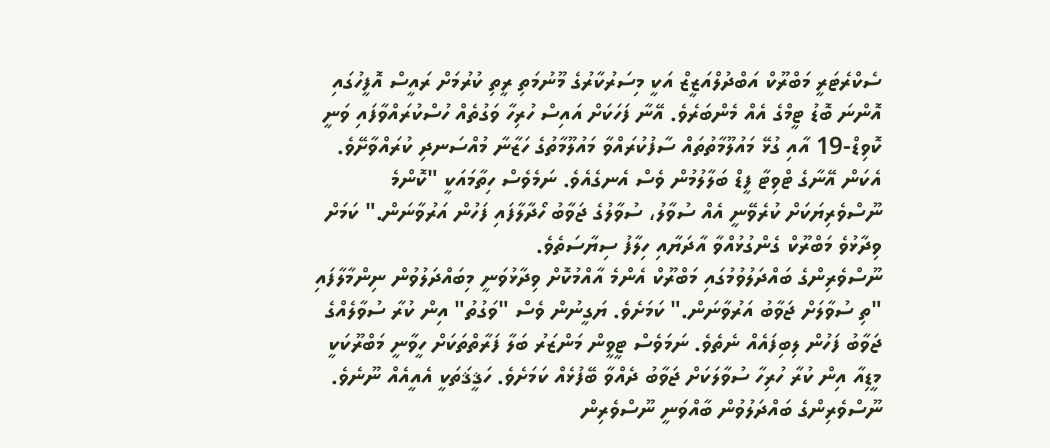ސެކްރެޓަރީ މަބްރޫކް އަބްދުލްއަޒީޒް އަކީ މިސަރުކާރުގެ މޫނުމަތި ރީތި ކުރުމަށް ރައީސް އޮފީހުގައި އޮންނަ ބޮޑު ޓީމްގެ އެއް މެންބަރެވެ. އޭނާ ފަހަކަށް އައިސް ހުރިހާ ވަގުތެއް ހުސްކުރައްވާފައި ވަނީ ކޮވިޑް-19 އާއި ގުޅޭ މައުލޫމާތުތައް ސާފުކުރައްވާ މައުލޫމާތުގެ ހަޒާނާ މުއްސަނދި ކުރައްވާށޭވެ. އެކަން އޭނާގެ ޓްވިޓާ ފީޑް ބަލާލުމުން ވެސް އެނގެއެވެ. ނަމެވެސް ހިތާމައަކީ "ކޮންމެ ނޫސްވެރިޔަކަށް ކުރެވޭނީ އެއް ސުވާލު، ސުވާލުގެ ޖަވާބު ހޯދާލާފައި ފަހުން އަރުވާނަން." ކަމަށް ވިދާޅުވެ މަބްރޫކް ގެންގުޅުއްވާ އާދަޔާއި ހިލާފު ސިޔާސަތެވެ.
ނޫސްވެރިންގެ ބައްދަލުވުމުގައި މަބްރޫކް އެންމެ އާއްމުކޮށް ވިދާޅުވަނީ މިބައްދަލުވުން ނިންމާލާފައި "ތި ސުވާލަށް ޖަވާބު އަރުވާނަން." ކަމަށެވެ. ޔަގީނުން ވެސް "ވަގުތު" އިން ކުރާ ސުވާލެއްގެ ޖަވާބު ފަހުން ލިބިފައެއް ނެތެވެ. ނަމަވެސް ޓީވީން މަންޒަރު ބަލާ ފަރާތްތަކަށް ހީވާނީ މަބްރޫކަކީ މީޑިއާ އިން ކުރާ ހުރިހާ ސުވާލަކަށް ޖަވާބު ދެއްވާ ބޭފުޅެއް ކަމަށެވެ. ހަޤީޤަތަކީ އެއީއެއް ނޫނެވެ.
ނޫސްވެރިންގެ ބައްދަލުވުން ބާއްވަނީ ނޫސްވެރިން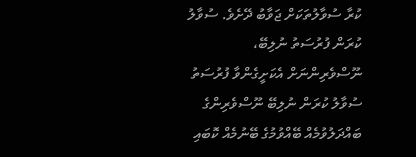ކުރާ ސުވާލުތަކަށް ޖަވާބު ދޭށެވެ. ސުވާލު ކުރަން ފުރުސަތު ނުލިބޭ، ނޫސްވެރިންނަށް އެކަށީގެންވާ ފުރުސަތު ސުވާލު ކުރަން ނުލިބޭ ނޫސްވެރިންގެ ބައްދަލުވުމެއް ބޭއްވުމުގެ ބޭނުމެއް ކޮބައި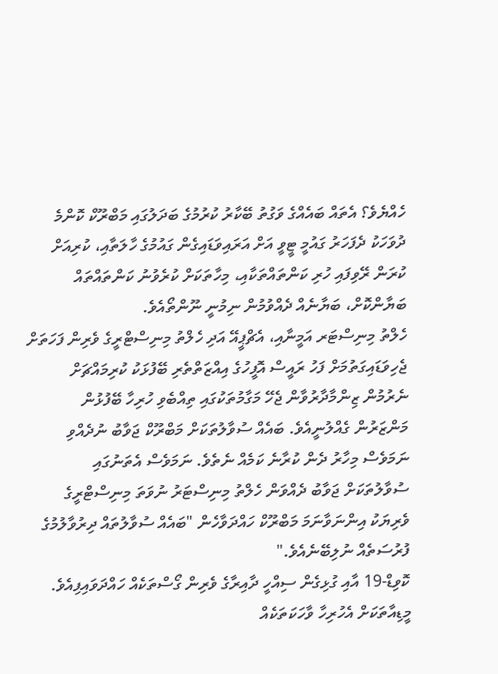ހެއްޔެވެ؟ އެތައް ބައެއްގެ ވަގުތު ބޭކާރު ކުރުމުގެ ބަދަލުގައި މަބްރޫކް ކޮންމެ ދުވަހަކު ދެފަހަރު ގައުމީ ޓީވީ އަށް އަރައިވަޑައިގެން ގައުމުގެ ހާލަތާއި، ކުރިއަށް ކުރަން ރޭވިފައި ހުރި ކަންތައްތަކާއި، މިހާތަކަށް ކުރެވުނު ކަންތައްތައް ބަޔާންކޮށް، ބަޔާނެއް ދެއްވުމުން ނިމުނީ ނޫންތޯއެވެ.
ހެލްތު މިނިސްޓަރ އަމީނާއި، އެޗްޕީއޭ އަދި ހެލްތު މިނިސްޓްރީގެ ވެރިން ފަހަތަށް ޖެހިވަޑައިގަތުމަށް ފަހު ރައީސް އޮފީހުގެ އިއްޒަތްތެރި ބޭފުޅަކު ކުރިމައްޗަށް ނެރުމުން ޒިންމާދާރުވާން ޖެހޭ މަގާމުތަކުގައި ތިއްބެވި ހުރިހާ ބޭފުޅުން މަންޒަރުން ގެއްލުނީއެވެ. ބައެއް ސުވާލުތަކަށް މަބްރޫކް ޖަވާބު ނުދެއްވި ނަމަވެސް މިހާރު ދެން ކުރާނެ ކަމެއް ނެތެވެ. ނަމަވެސް އެތަނުގައި ސުވާލުތަކަށް ޖަވާބު ދެއްވަން ހެލްތު މިނިސްޓަރު ނުވަތަ މިނިސްޓްރީގެ ވެރިޔަކު އިންނަވާނަމަ މަބްރޫކް ހައްދަވާހެން "ބައެއް ސުވާލުތައް ދިރުވާލުމުގެ ފުރުސަތެއް ނުލިބޭނެއެވެ."
ކޮވިޑް-19 އާއި ގުޅިގެން ސިއްހީ ދާއިރާގެ ވެރިން ގޯސްތަކެއް ހައްދަވައިފިއެވެ. މީޑިއާތަކަށް އެހުރިހާ ވާހަކަތަކެއް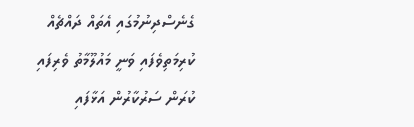ގެނެސްދިނުމުގައި އެތައް ދައްޗެއް ކުރިމަތިވެފައި ވަނީ މައުލޫމާތު ވެރިފައި ކުރަން ސަރުކާރުން އަޅާފައި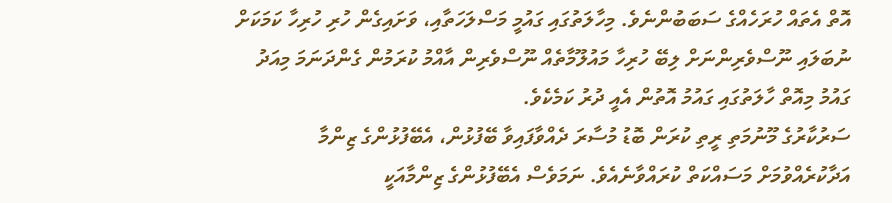އޮތް އެތައް ހުރަހެއްގެ ސަބަބުންނެވެ. މިހާލަތުގައި ގައުމީ މަސްލަހަތާއި، ވަށައިގެން ހުރި ހުރިހާ ކަމަކަށް ނުބަލައި ނޫސްވެރިންނަށް ލިބޭ ހުރިހާ މައުލޫމާތެއް ނޫސްވެރިން އާއްމު ކުރަމުން ގެންދަނަމަ މިއަދު ގައުމު މިއޮތް ހާލަތުގައި ގައުމު އޮތުން އެއީ ދުރު ކަމެކެވެ.
ސަރުކާރުގެ މޫނުމަތި ރީތި ކުރަން ބޮޑު މުސާރަ ދެއްވާފައިވާ ބޭފުޅުން، އެބޭފުޅުންގެ ޒިންމާ އަދާކުރެއްވުމަށް މަސައްކަތް ކުރައްވާނެއެވެ. ނަމަވެސް އެބޭފުޅުންގެ ޒިންމާއަކީ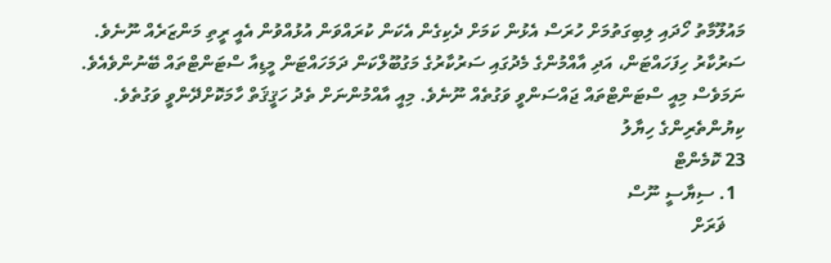މައުލޫމާތު ހޯދައި ލިބިގަތުމަށް ހުރަސް އެޅުން ކަމަށް ދެކިގެން އެކަން ކުރައްވަން އުޅުއްވުން އެއީ ރީތި މަންޒަރެއް ނޫނެވެ.
ސަރުކާރު ހިފަހައްޓަން، އަދި އާއްމުންގެ މެދުގައި ސަރުކާރުގެ މަގުބޫލްކަން ދަމަހައްޓަން މީޑިއާ ސްޓަންޓްތައް ބޭނުންވެއެވެ. ނަމަވެސް މިއީ ސްޓަންޓްތައް ޖައްސަންވީ ވަގުތެއް ނޫނެވެ. މިއީ އާއްމުންނަށް ތެދު ހަޤީޤަތް ހާމަކޮށްދޭންވީ ވަގުތެވެ.
ކިޔުންތެރިންގެ ހިޔާލު
23 ކޮމެންޓް
  1. ސިޔާސީ ނޫސް
    ޥަރަށް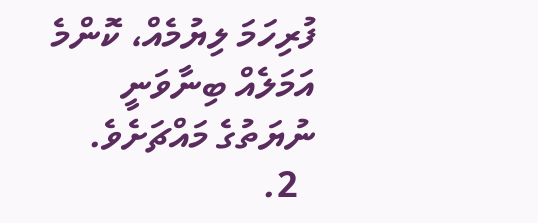ފުރިހަމަ ލިޔުމެއް، ކޮންމެ އަމަލެއް ބިނާވަނީ ނުޔަތުގެ މައްޗަށެވެ.
  2.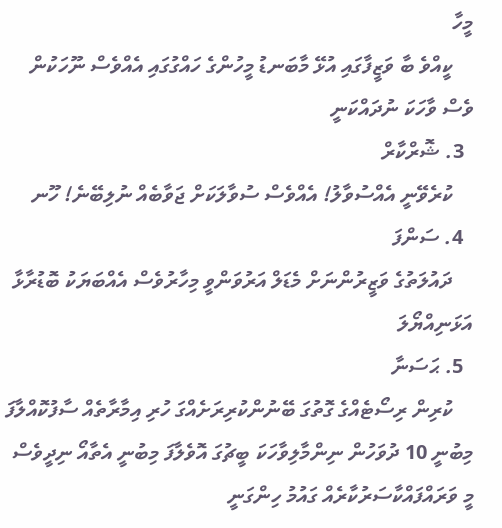މީހާ
    ކީއްވެ ބާ ވަޒީފާގައި އުޅޭ މާބަނޑު މީހުންގެ ހައްގުގައި އެއްވެސް ނޫހަކުން ވެސް ވާހަކަ ނުދައްކަނީ
  3. ޝޮރްކާރް
    ކުރެވޭނީ އެއްސުވާލު! އެއްވެސް ސުވާލަކަށް ޖަވާބެއް ނުލިބޭނެ! ހޫނ
  4. ސަންފަ
    ދައުލަތުގެ ވަޒީރުންނަށް މެޑަލް އަރުވަންވީ މިހާރުވެސް އެއްބަޔަކު ބޮޑުރާޅާ އަޅަނިއްޔޯލަ
  5. ޙަސަނާ
    ކުރިން ރިސޯޓެއްގެ ގޮތުގަ ބޭނުންކުރިރަށެއްގަ ހުރި އިމާރާތެއް ސާފުކޮއްލާފަ މިބުނީ 10 ދުވަހުން ނިންމާލިވާހަކަ ބީޗުގަ އޮވެލާފަ މިބުނީ އެތާއޯ ނިދީވެސް މީ ވަރައްފައްކާސަރުކާރެއް ގައުމު ހިންގަނީ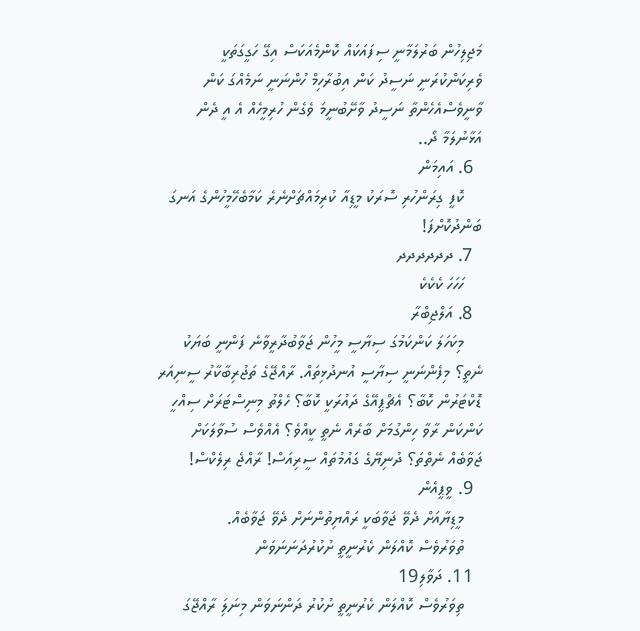މަޖިލިހުން ބަރުލަމާނީ ސިފައަކައް ކޮންމެއަކަސް އިގޭ ހަގީގަތަކީ ވެރިކަންކުރަނީ ނަސީދު ކަން އިބުރާހިމް ހުންނަނީ ނަމެއްގަ ކަން ވާނީވެސްއެހެންތާ ނަސީދު ވާށޭބުނީމަ ވެގެން ހުރިމީހެއް އެ އީ ދެން އަޅާނުލަމާ ދޯ..
  6. އައިމަން
    ކޮފީ ގިރަންހުރި ސޮރަކު މީޑިއާ ކުރިމައްޗަށްނެރެ ކަމާބެހޭމީހުންގެ އަނގަ ބަންދުކޮށްފަ!
  7. ދދދދދދ
    ހަހަހަ ކެކެކެ
  8. އަލްޖިބްރާ
    މިކަހަލަ ކަންކަމުގަ ސިޔާސީ މީހުން ޖަވާބުދާރީވާނެ ފަންނީ ބަޔަކު ނެތީ؟ މިފެންނަނީ ސިޔާސީ އުނދުޅިތައް. ރާއްޖޭގެ ތަޖުރިބާކާރު ސީނިއަރ ޑޮކްޓަރުން ކޮބާ؟ އެޗްޕީއޭގެ ދައުރަކީ ކޮބާ؟ ހެލްތު މިނިސްޓަރަށް ސިއްހީ ކަންކަން ރާވާ ހިންގުމަށް ބާރެއް ނެތީ ކީއްވެ؟ އެއްވެސް ސުވާލަކަށް ޖަވާބެއް ނެތްތަ؟ ދުނިޔޭގެ ގައުމުތައް ސީރިއަސް! ރާއްޖެ ރިލެކްސް!
  9. ވީޕީއެން
    މީޑިޔާއަށް ދެވޭ ޖަވާބަކީ ރައްޔިތުންނަށް ދެވޭ ޖަވާބެއް.
    ތުވަރުވެސް ކޮއްލަން ކެރުނީތީ ށުކުރުދަނަނަވަން
  11. ދަވާލި19
    ތިވަރުވެސް ކޮއްލަން ކެރުނީތީ ށުކުރު ދަންނަވަން މިނަލަި ރާއްޖޭގަ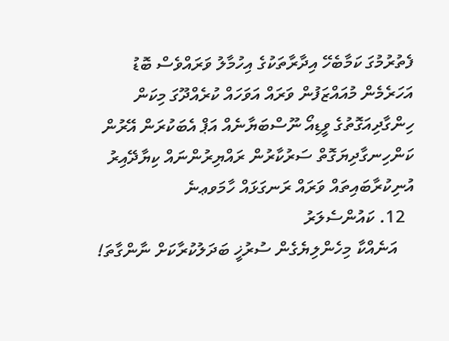ފެތުރުމުގަ ކަމާބެހޭ އިދާރާތަކުގެ އިހުމާލު ވަރައްވެސް ބޮޑު އަހަރެމެން މުއައްޒަފުން ވަރައް އަވަހައް ކުރެއްދޫގަ މިކަން ހިންގާދިއަގޮތުގެ ވީޑިއޯ ނޫސްބަޔާނެއް އަޕް އެބަކުރަން އޭރުން ކަންހިނގާދިޔަގޮތް ސަރުކާރުން ރައްޔިރުންނައް ކިޔާދޭއިރު އުނިކުރާބައިތައް ވަރައް ރަނގަޅައް ހާމަވޢނެ
  12. ކައުންސެލަރު
    އަނެއްކާ މިހެންލިޔެގެން ސުރުޚީ ބަދަލުކުރާކަށް ނާންގާތަ!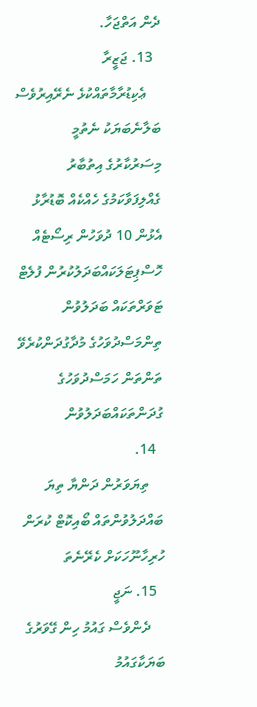ދެން އަތްޖަހާ.
  13. ޖަޒީރާ
    ޢެކިޑުރާމާތައްކުޅެ ނެރޭއިރުވެސް ބަލާނެބަޔަކު ނެތުމީ މިސަރުކާރުގެ އިތުބާރު ގެއްލިފަވާކަމުގެ ހެއްކެއް ބޮޑުރާޅު އެޅުން 10 ދުވަހުން ރިސޯޓެއް ހޮސްޕިޓަލަކައްބަދަލުކުރުން ފުލެޓް ޓަވަރްތަކައް ބަދަލުވުން ތިންމަސްދުވަހުގެ މުދާގުދަންކުރެވޭ ތަންތަން ހަމަސްދުވަހުގެ ގުދަންތަކައްބަދަލުވުން
  14.
    ތިޔަވަރުން ދަންޔާ ތިޔަ ބައްދަލުވުންތައް ބޯއިކޮޓް ކުރަން ހުރިހާނޫހަކަށް ކެރޭނެތަ
  15. ނަޖީ
    ދެންވެސް ގައުމު ހިން ގޭވަރުގެ ބަޔަކާގައުމު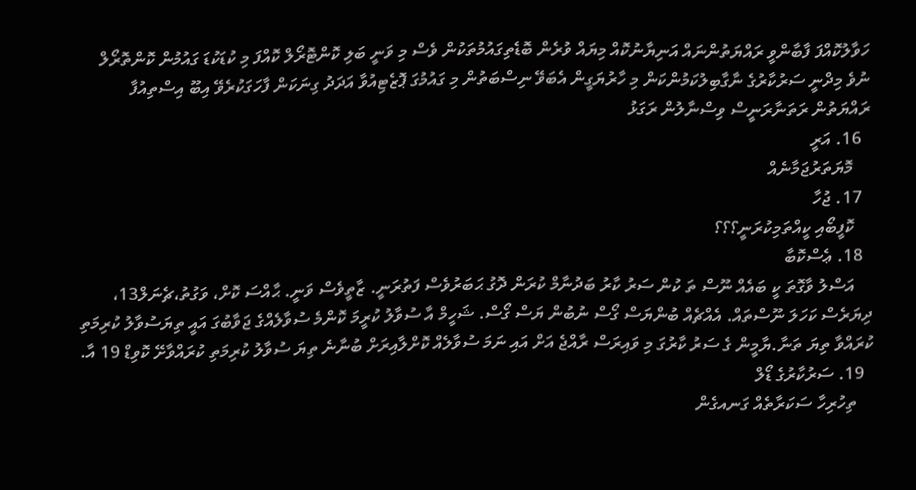ހަވާލުކޮއްފަ ފާބާންވީ ރައްޔަތުންނައް އަނިޔާނުކޮއް މިޔައް ވުރެން ބޮޑެތިގައުމުތަކުން ވެސް މި ވަނީ ބަލި ކޮންޓޮރޯލް ކޮއްފަ މި ކުޑަކުޑަ ގައުމުން ކޮންތޮރޯލް ނުވެ މިދްނީ ސަރުކާރުގެ ނާގާބިލުކަމުންކަން މި ހާރުޔަގީން އެބަވޭ ނިސްބަތުން މި ގައުމުގަ ޕޮޒެޓިއުވާ އަދަދު ގިނަކަން ފާހަގަކުރެވޭ އިބޫ އިސްތިއުފާ ރައްޔަތުން ރަތަނާރަނީސް ވިސްނާލުން ރަގަޅު
  16. އަރީ
    މޮޔަތަރުޖަމާނެއް
  17. ޖުހާ
    ކޮފީބޯއި ކީއްތަމިކުރަނީ؟؟؟
  18. ޢެސްކޮބާ
    އަސްލު ވާގޮތަ ކީ ބައެއް ނޫސް ތަ ކުން ސަރު ކާރު ބަދުނާމް ކުރަން ދޮގު ޙަބަރުވެސް ފަތުރަނީ. ޒާތީވެސް ވަނީ. ޙާއްސަ ކޮށް، ވަގުތު،ޗެނަލް13، ދިޔަރެސް ކަހަލަ ނޫސްތައް. އެއްޗެއް ބުންޔަސް ގޯސް ނުބުން ޔަސް ގޯސް. ޝަހީމް އާ ސުވާލު ކުރީމަ ކޮންމެ ސުވާލެއްގެ ޖަވާބުގަ އައީ ތިޔަސުވާލު ކުރިމަތި ކުރައްވާ ތިޔަ ތަނާ.ޔާމީން ގެ ސަރު ކާރުގަ މި ވައިރަސް ރާއްޖެ އަށް އައި ނަމަ ސުވާލެއް ކޮށްލާއިރަށް ބުނާނެ ތިޔަ ސުވާލު ކުރިމަތި ކުރައްވާށޭ ކޮވިޑް 19 އާ.
  19. ސަރުކާރުގެ ޑޯލް
    ތިހުރިހާ ސަކަރާތެއް ގަނއގެން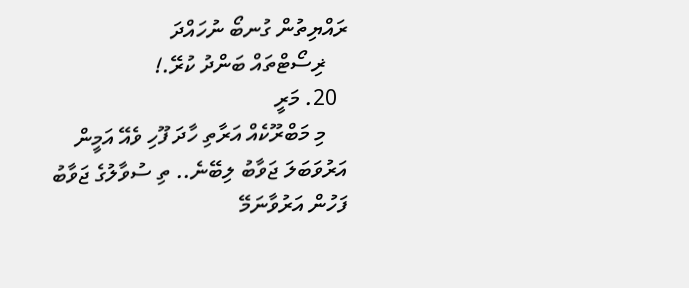ރައްޔިތުން ގުނބޯ ނުހައްދަ
    ޜިސޯޓްތައް ބަންދު ކުރޭ.!
  20. މަރީ
    މި މަބްރޫކެއް އަރާތި ހާދަ ފޫހި ވެއޭ އަމީން އަރުވަބަލަ ޖަވާބު ލިބޭނެ.. ތި ސުވާލުގެ ޖަވާބު ފަހުން އަރުވާނަމޭ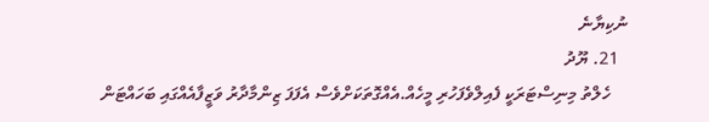ނުކިޔާނެ
  21. ޔޫދު
    ހެލްތު މިނިސްޓަރަކީ ފެއިލްވެފަހުރި މީހެއް.އެއްގޮތަކަށްވެސް އެފަފަ ޒިންމާދާރު ވަޒީފާއެއްގައި ބަހައްޓަން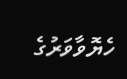ހެޔޮވާވަރުގެ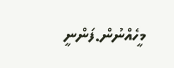މީހެއްނުން.ފަންނީ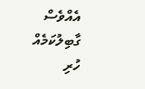އެއްވެސް ގާބިލުކަމެއް ހުރި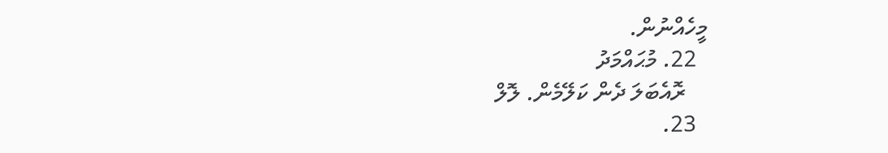މީހެއްނުން.
  22. މުޙައްމަދު
    ރޮއެބަލަ ދެން ކަލޭމެން. ލޮލް
  23.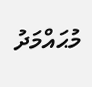މުޙައްމަދު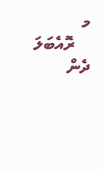މ
    ރޮއެބަލަ ދެން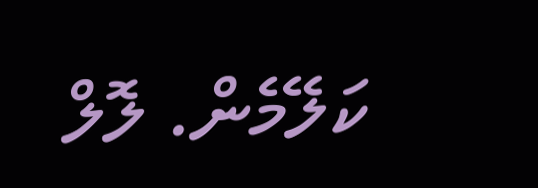ކަލޭމެން. ލޮލް